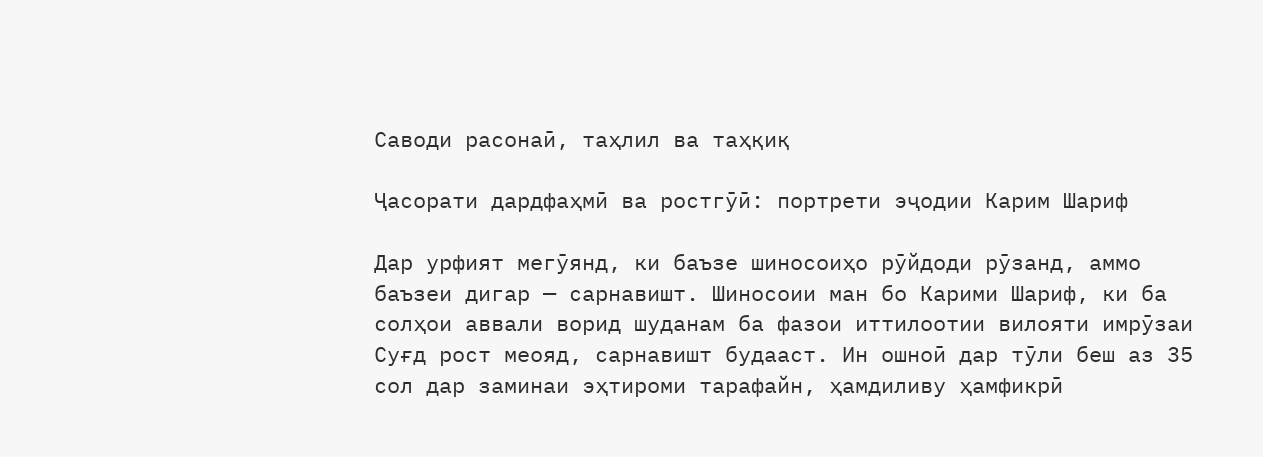Cаводи расонаӣ, таҳлил ва таҳқиқ

Ҷасорати дардфаҳмӣ ва ростгӯӣ: портрети эҷодии Карим Шариф

Дар урфият мегӯянд, ки баъзе шиносоиҳо рӯйдоди рӯзанд, аммо баъзеи дигар — сарнавишт. Шиносоии ман бо Карими Шариф, ки ба солҳои аввали ворид шуданам ба фазои иттилоотии вилояти имрӯзаи Суғд рост меояд, сарнавишт будааст. Ин ошноӣ дар тӯли беш аз 35 сол дар заминаи эҳтироми тарафайн, ҳамдиливу ҳамфикрӣ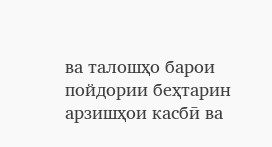ва талошҳо барои пойдории беҳтарин арзишҳои касбӣ ва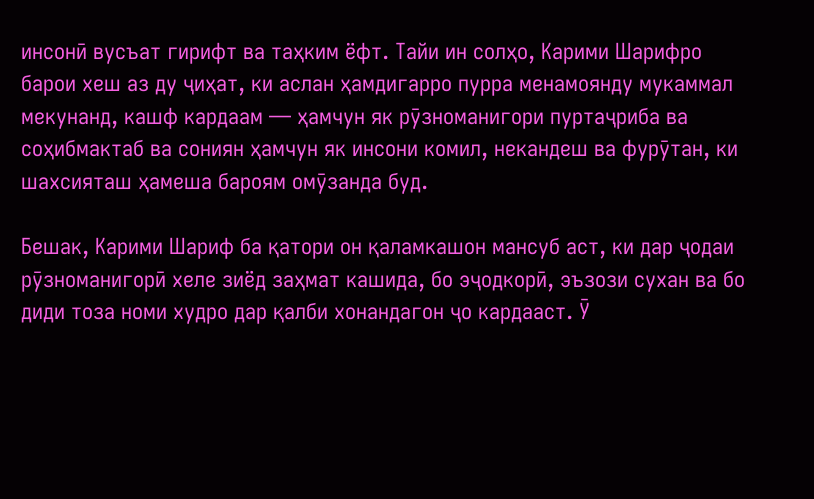инсонӣ вусъат гирифт ва таҳким ёфт. Тайи ин солҳо, Карими Шарифро барои хеш аз ду ҷиҳат, ки аслан ҳамдигарро пурра менамоянду мукаммал мекунанд, кашф кардаам — ҳамчун як рӯзноманигори пуртаҷриба ва соҳибмактаб ва сониян ҳамчун як инсони комил, некандеш ва фурӯтан, ки шахсияташ ҳамеша бароям омӯзанда буд.

Бешак, Карими Шариф ба қатори он қаламкашон мансуб аст, ки дар ҷодаи рӯзноманигорӣ хеле зиёд заҳмат кашида, бо эҷодкорӣ, эъзози сухан ва бо диди тоза номи худро дар қалби хонандагон ҷо кардааст. Ӯ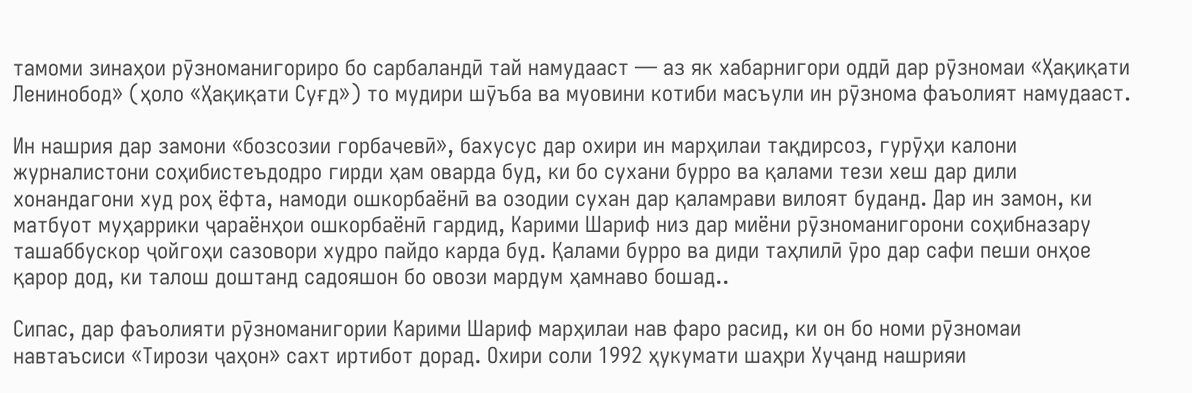тамоми зинаҳои рӯзноманигориро бо сарбаландӣ тай намудааст — аз як хабарнигори оддӣ дар рӯзномаи «Ҳақиқати Ленинобод» (ҳоло «Ҳақиқати Суғд») то мудири шӯъба ва муовини котиби масъули ин рӯзнома фаъолият намудааст.

Ин нашрия дар замони «бозсозии горбачевӣ», бахусус дар охири ин марҳилаи тақдирсоз, гурӯҳи калони журналистони соҳибистеъдодро гирди ҳам оварда буд, ки бо сухани бурро ва қалами тези хеш дар дили хонандагони худ роҳ ёфта, намоди ошкорбаёнӣ ва озодии сухан дар қаламрави вилоят буданд. Дар ин замон, ки матбуот муҳаррики ҷараёнҳои ошкорбаёнӣ гардид, Карими Шариф низ дар миёни рӯзноманигорони соҳибназару ташаббускор ҷойгоҳи сазовори худро пайдо карда буд. Қалами бурро ва диди таҳлилӣ ӯро дар сафи пеши онҳое қарор дод, ки талош доштанд садояшон бо овози мардум ҳамнаво бошад..

Сипас, дар фаъолияти рӯзноманигории Карими Шариф марҳилаи нав фаро расид, ки он бо номи рӯзномаи навтаъсиси «Тирози ҷаҳон» сахт иртибот дорад. Охири соли 1992 ҳукумати шаҳри Хуҷанд нашрияи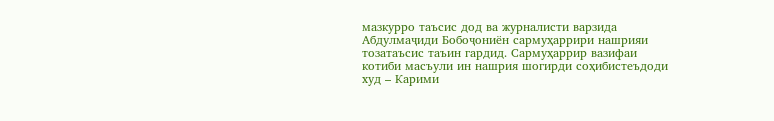мазкурро таъсис дод ва журналисти варзида Абдулмаҷиди Бобоҷониён сармуҳаррири нашрияи тозатаъсис таъин гардид. Сармуҳаррир вазифаи котиби масъули ин нашрия шогирди соҳибистеъдоди худ – Карими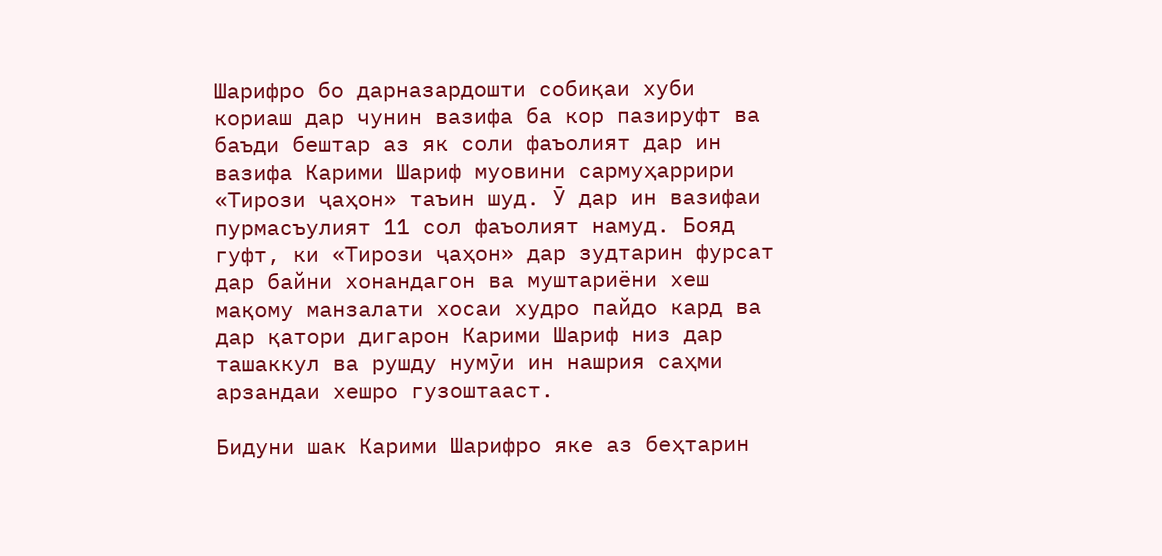Шарифро бо дарназардошти собиқаи хуби кориаш дар чунин вазифа ба кор пазируфт ва баъди бештар аз як соли фаъолият дар ин вазифа Карими Шариф муовини сармуҳаррири «Тирози ҷаҳон» таъин шуд. Ӯ дар ин вазифаи пурмасъулият 11 сол фаъолият намуд. Бояд гуфт, ки «Тирози ҷаҳон» дар зудтарин фурсат дар байни хонандагон ва муштариёни хеш мақому манзалати хосаи худро пайдо кард ва дар қатори дигарон Карими Шариф низ дар ташаккул ва рушду нумӯи ин нашрия саҳми арзандаи хешро гузоштааст.

Бидуни шак Карими Шарифро яке аз беҳтарин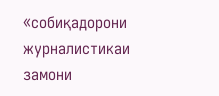«собиқадорони журналистикаи замони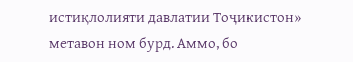истиқлолияти давлатии Тоҷикистон» метавон ном бурд. Аммо, бо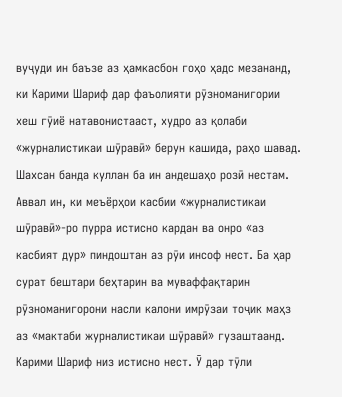вуҷуди ин баъзе аз ҳамкасбон гоҳо ҳадс мезананд, ки Карими Шариф дар фаъолияти рӯзноманигории хеш гӯиё натавонистааст, худро аз қолаби «журналистикаи шӯравӣ» берун кашида, раҳо шавад. Шахсан банда куллан ба ин андешаҳо розӣ нестам. Аввал ин, ки меъёрҳои касбии «журналистикаи шӯравӣ»-ро пурра истисно кардан ва онро «аз касбият дур» пиндоштан аз рӯи инсоф нест. Ба ҳар сурат бештари беҳтарин ва муваффақтарин рӯзноманигорони насли калони имрӯзаи тоҷик маҳз аз «мактаби журналистикаи шӯравӣ» гузаштаанд. Карими Шариф низ истисно нест. Ӯ дар тӯли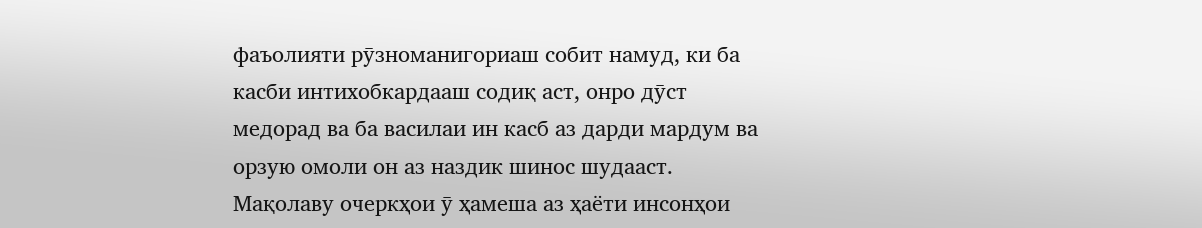фаъолияти рӯзноманигориаш собит намуд, ки ба касби интихобкардааш содиқ аст, онро дӯст медорад ва ба василаи ин касб аз дарди мардум ва орзую омоли он аз наздик шинос шудааст. Мақолаву очеркҳои ӯ ҳамеша аз ҳаёти инсонҳои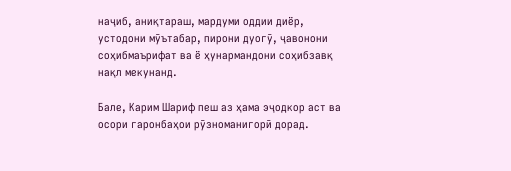наҷиб, аниқтараш, мардуми оддии диёр, устодони мӯътабар, пирони дуогӯ, ҷавонони соҳибмаърифат ва ё ҳунармандони соҳибзавқ нақл мекунанд.

Бале, Карим Шариф пеш аз ҳама эҷодкор аст ва осори гаронбаҳои рӯзноманигорӣ дорад.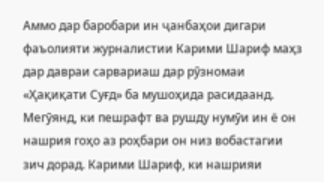Аммо дар баробари ин ҷанбаҳои дигари фаъолияти журналистии Карими Шариф маҳз дар давраи сарвариаш дар рӯзномаи «Ҳақиқати Суғд» ба мушоҳида расидаанд. Мегӯянд, ки пешрафт ва рушду нумӯи ин ё он нашрия гоҳо аз роҳбари он низ вобастагии зич дорад. Карими Шариф, ки нашрияи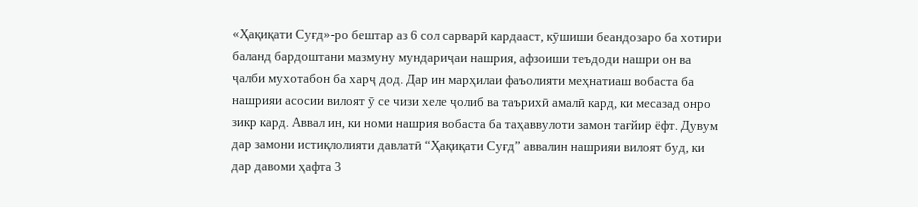«Ҳақиқати Суғд»-ро бештар аз 6 сол сарварӣ кардааст, кӯшиши беандозаро ба хотири баланд бардоштани мазмуну мундариҷаи нашрия, афзоиши теъдоди нашри он ва ҷалби мухотабон ба харҷ дод. Дар ин марҳилаи фаъолияти меҳнатиаш вобаста ба нашрияи асосии вилоят ӯ се чизи хеле ҷолиб ва таърихӣ амалӣ кард, ки месазад онро зикр кард. Аввал ин, ки номи нашрия вобаста ба таҳаввулоти замон тағйир ёфт. Дувум дар замони истиқлолияти давлатӣ “Ҳақиқати Суғд” аввалин нашрияи вилоят буд, ки дар давоми ҳафта 3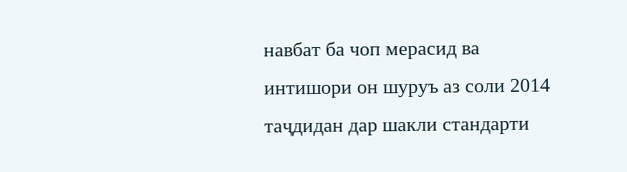навбат ба чоп мерасид ва интишори он шуруъ аз соли 2014 таҷдидан дар шакли стандарти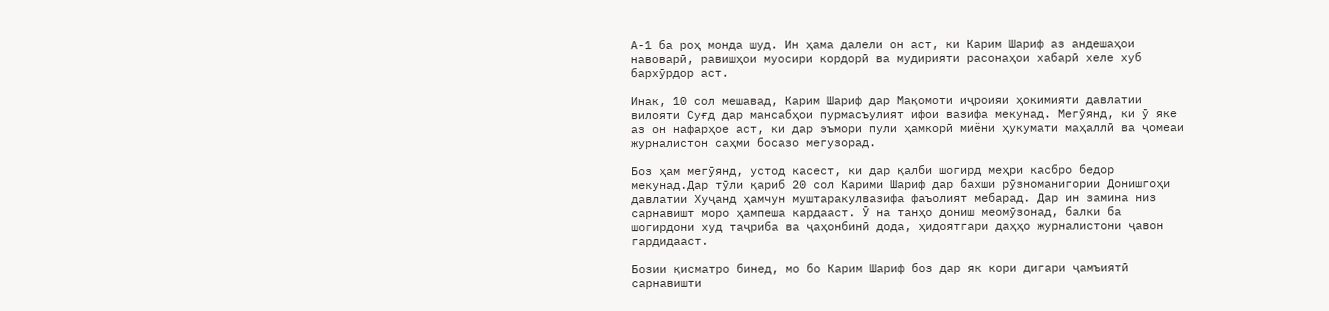А-1 ба роҳ монда шуд. Ин ҳама далели он аст, ки Карим Шариф аз андешаҳои навоварӣ, равишҳои муосири кордорӣ ва мудирияти расонаҳои хабарӣ хеле хуб бархӯрдор аст.

Инак, 10 сол мешавад, Карим Шариф дар Мақомоти иҷроияи ҳокимияти давлатии вилояти Суғд дар мансабҳои пурмасъулият ифои вазифа мекунад. Мегӯянд, ки ӯ яке аз он нафарҳое аст, ки дар эъмори пули ҳамкорӣ миёни ҳукумати маҳаллӣ ва ҷомеаи журналистон саҳми босазо мегузорад.

Боз ҳам мегӯянд, устод касест, ки дар қалби шогирд меҳри касбро бедор мекунад.Дар тӯли қариб 20 сол Карими Шариф дар бахши рӯзноманигории Донишгоҳи давлатии Хуҷанд ҳамчун муштаракулвазифа фаъолият мебарад. Дар ин замина низ сарнавишт моро ҳампеша кардааст. Ӯ на танҳо дониш меомӯзонад, балки ба шогирдони худ таҷриба ва ҷаҳонбинӣ дода, ҳидоятгари даҳҳо журналистони ҷавон гардидааст.

Бозии қисматро бинед, мо бо Карим Шариф боз дар як кори дигари ҷамъиятӣ сарнавишти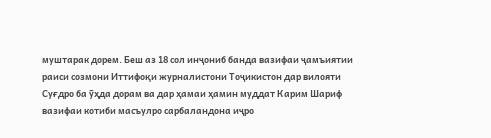муштарак дорем. Беш аз 18 сол инҷониб банда вазифаи ҷамъиятии раиси созмони Иттифоқи журналистони Тоҷикистон дар вилояти Суғдро ба ӯҳда дорам ва дар ҳамаи ҳамин муддат Карим Шариф вазифаи котиби масъулро сарбаландона иҷро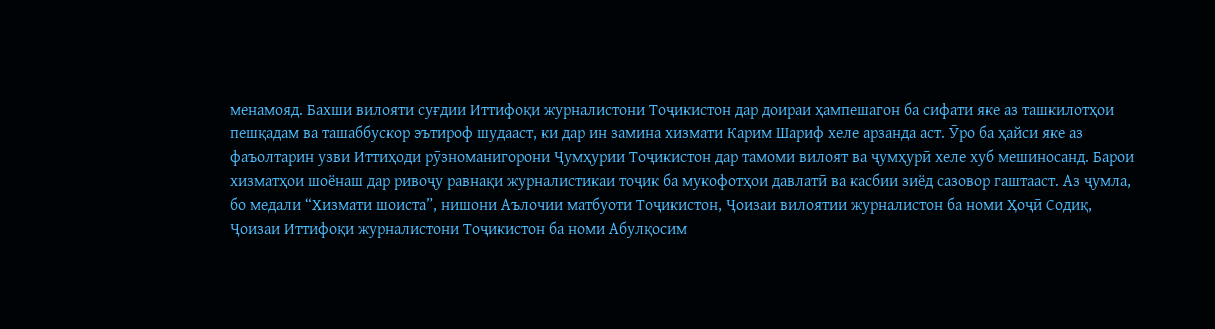менамояд. Бахши вилояти суғдии Иттифоқи журналистони Тоҷикистон дар доираи ҳампешагон ба сифати яке аз ташкилотҳои пешқадам ва ташаббускор эътироф шудааст, ки дар ин замина хизмати Карим Шариф хеле арзанда аст. Ӯро ба ҳайси яке аз фаъолтарин узви Иттиҳоди рӯзноманигорони Ҷумҳурии Тоҷикистон дар тамоми вилоят ва ҷумҳурӣ хеле хуб мешиносанд. Барои хизматҳои шоёнаш дар ривоҷу равнақи журналистикаи тоҷик ба мукофотҳои давлатӣ ва касбии зиёд сазовор гаштааст. Аз ҷумла, бо медали “Хизмати шоиста”, нишони Аълочии матбуоти Тоҷикистон, Ҷоизаи вилоятии журналистон ба номи Ҳоҷӣ Содиқ, Ҷоизаи Иттифоқи журналистони Тоҷикистон ба номи Абулқосим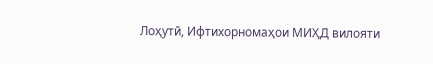Лоҳутӣ, Ифтихорномаҳои МИҲД вилояти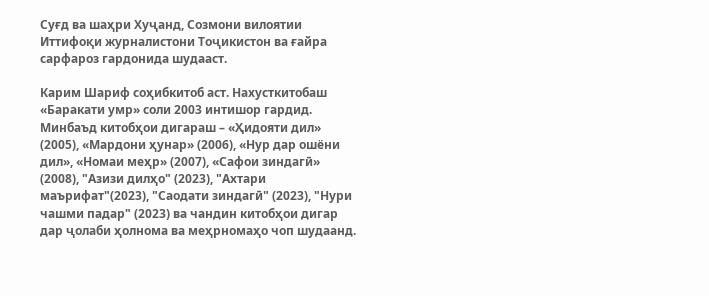Суғд ва шаҳри Хуҷанд, Созмони вилоятии Иттифоқи журналистони Тоҷикистон ва ғайра сарфароз гардонида шудааст.

Карим Шариф соҳибкитоб аст. Нахусткитобаш «Баракати умр» соли 2003 интишор гардид. Минбаъд китобҳои дигараш – «Ҳидояти дил» (2005), «Мардони ҳунар» (2006), «Нур дар ошёни дил», «Номаи меҳр» (2007), «Сафои зиндагӣ» (2008), "Азизи дилҳо" (2023), "Ахтари маърифат"(2023), "Саодати зиндагӣ" (2023), "Нури чашми падар" (2023) ва чандин китобҳои дигар дар ҷолаби ҳолнома ва меҳрномаҳо чоп шудаанд.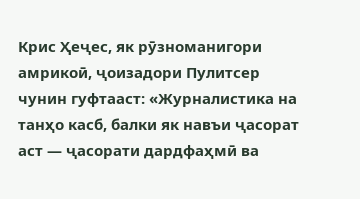Крис Ҳеҷес, як рӯзноманигори амрикоӣ, ҷоизадори Пулитсер чунин гуфтааст: «Журналистика на танҳо касб, балки як навъи ҷасорат аст — ҷасорати дардфаҳмӣ ва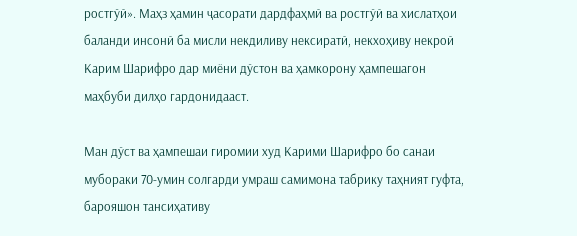ростгӯӣ». Маҳз ҳамин ҷасорати дардфаҳмӣ ва ростгӯӣ ва хислатҳои баланди инсонӣ ба мисли некдиливу нексиратӣ, некхоҳиву некроӣ Карим Шарифро дар миёни дӯстон ва ҳамкорону ҳампешагон маҳбуби дилҳо гардонидааст.

Ман дӯст ва ҳампешаи гиромии худ Карими Шарифро бо санаи мубораки 70-умин солгарди умраш самимона табрику таҳният гуфта, барояшон тансиҳативу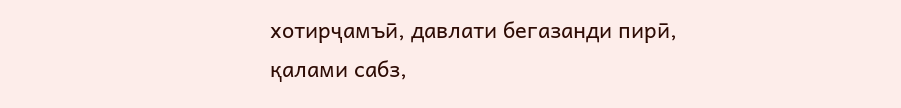хотирҷамъӣ, давлати бегазанди пирӣ, қалами сабз,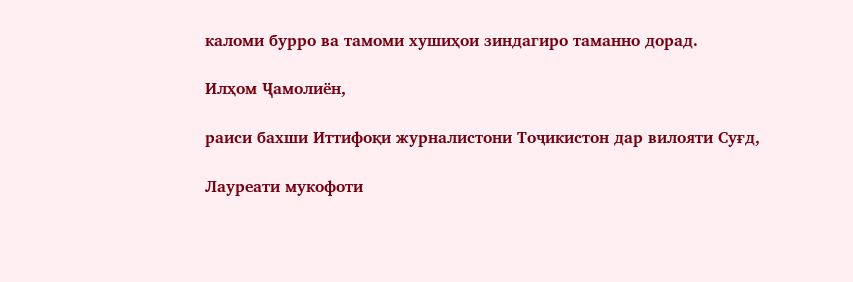каломи бурро ва тамоми хушиҳои зиндагиро таманно дорад.

Илҳом Ҷамолиён,

раиси бахши Иттифоқи журналистони Тоҷикистон дар вилояти Суғд,

Лауреати мукофоти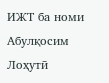ИЖТ ба номи Абулқосим Лоҳутӣ